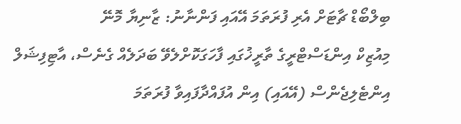ބިލްބޯޑް ޗާޓަށް އެރި ފުރަތަމަ އޭއައި ފަންނާނު: ޒާނިޔާ މޮނޭ
މިއުޒިކް އިންޑަސްޓްރީގެ ތާރީޚުގައި ފާހަގަކޮށްލެވޭ ބަދަލެއް ގެނެސް، އާޓިފިޝަލް އިންޓެލިޖެންސް (އޭއައި) އިން އުފައްދާފައިވާ ފުރަތަމަ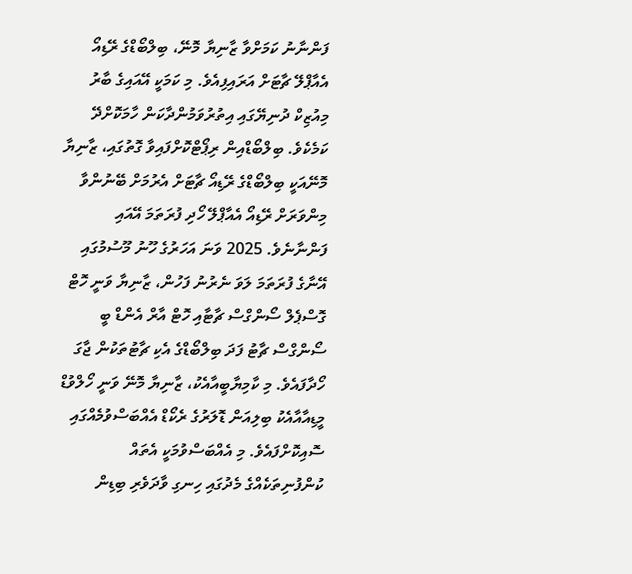ފަންނާނު ކަމަށްވާ ޒާނިޔާ މޮނޭ، ބިލްބޯޑްގެ ރޭޑިއޯ އެއާޕްލޭ ޗާޓަށް އަރައިފިއެވެ. މި ކަމަކީ އޭއައިގެ ބާރު މިއުޒިކް ދުނިޔޭގައި އިތުރުވަމުންދާކަން ހާމަކޮށްދޭ ކަމެކެވެ. ބިލްބޯޑްއިން ރިޕޯޓްކޮށްފައިވާ ގޮތުގައި، ޒާނިޔާ މޮނޭއަކީ ބިލްބޯޑްގެ ރޭޑިއޯ ޗާޓަށް އެރުމަށް ބޭނުންވާ މިންވަރަށް ރޭޑިއޯ އެއާޕްލޭ ހޯދި ފުރަތަމަ އޭއައި ފަންނާނެވެ. 2025 ވަނަ އަހަރުގެ ހޫނު މޫސުމުގައި އޭނާގެ ފުރަތަމަ ލަވަ ނެރުނު ފަހުން، ޒާނިޔާ ވަނީ ހޮޓް ގޮސްޕެލް ސޯންގްސް ޗާޓާއި ހޮޓް އާރް އެންޑް ބީ ސޯންގްސް ޗާޓު ފަދަ ބިލްބޯޑްގެ އެކި ޗާޓުތަކުން ޖާގަ ހޯދާފައެވެ. މި ކާމިޔާބީއާއެކު، ޒާނިޔާ މޮނޭ ވަނީ ހޯލްވުޑް މީޑިއާއާއެކު ބިލިއަން ޑޮލަރުގެ ރެކޯޑް އެއްބަސްވުމެއްގައި ސޮއިކޮށްފައެވެ. މި އެއްބަސްވުމަކީ އެތައް ކުންފުނިތަކެއްގެ މެދުގައި ހިނގި ވާދަވެރި ބިޑިން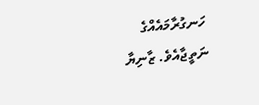ހަނގުރާމައެއްގެ ނަތީޖާއެވެ. ޒާނިޔާ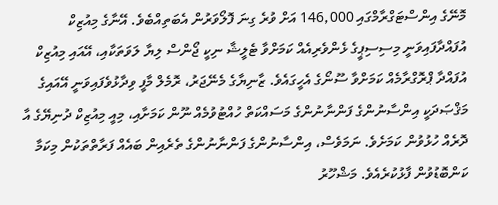މޮނޭގެ އިންސްޓަގްރާމްގައި 146,000 އަށް ވުރެ ގިނަ ފޮލޯވަރުން އެބަތިއްބެވެ. އޭނާގެ މިއުޒިކް އުފައްދާފައިވަނީ މިސިސިޕީގެ ޅެންވެރިއެއް ކަމަށްވާ ޓެލީޝާ ނިކީ ޖޯންސް ލިޔާ ލަވަތަކާއި، އޭއައި މިއުޒިކް އުފައްދާ ޕްރޮގްރާމެއް ކަމަށްވާ ސޫނޯގެ އެހީގައެވެ. ޒާނިޔާގެ މެނޭޖަރު، ރޮމެލް މާފީ ވިދާޅުވެފައިވަނީ އޭއައިގެ މަޤްޞަދަކީ އިންސާނުންގެ ފަންނާނުންގެ މަސައްކަތް ހުއްޓުވުމެއް ނޫން ކަމަށާއި، މިއީ މިއުޒިކް ދުނިޔޭގެ އާ ދޮރެއް ހުޅުވުން ކަމަށެވެ. ނަމަވެސް، އިންސާނުންގެ ފަންނާނުންގެ ތެރެއިން ބައެއް ފަރާތްތަކުން މިކަމާ ކަންބޮޑުވުން ފާޅުކުރެއެވެ. މަޝްހޫރު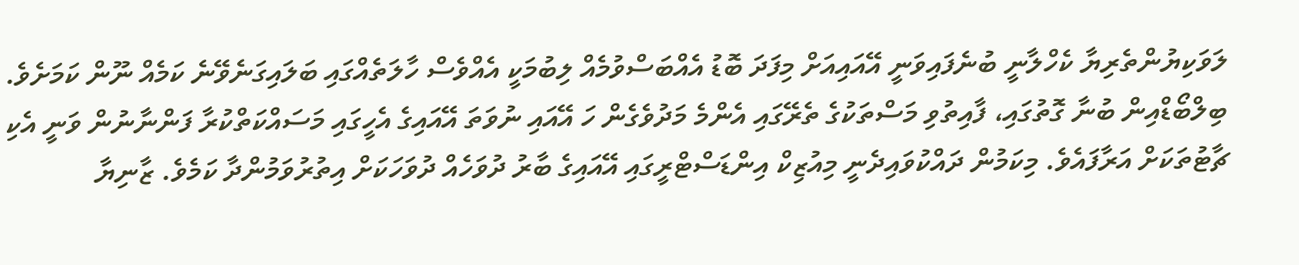ލަވަކިޔުންތެރިޔާ ކެހްލާނީ ބުނެފައިވަނީ އޭއައިއަށް މިފަދަ ބޮޑު އެއްބަސްވުމެއް ލިބުމަކީ އެއްވެސް ހާލަތެއްގައި ބަލައިގަނެވޭނެ ކަމެއް ނޫން ކަމަށެވެ. ބިލްބޯޑްއިން ބުނާ ގޮތުގައި، ފާއިތުވި މަސްތަކުގެ ތެރޭގައި އެންމެ މަދުވެގެން ހަ އޭއައި ނުވަތަ އޭއައިގެ އެހީގައި މަސައްކަތްކުރާ ފަންނާނުން ވަނީ އެކި ޗާޓުތަކަށް އަރާފައެވެ. މިކަމުން ދައްކުވައިދެނީ މިއުޒިކް އިންޑަސްޓްރީގައި އޭއައިގެ ބާރު ދުވަހެއް ދުވަހަކަށް އިތުރުވަމުންދާ ކަމެވެ. ޒާނިޔާ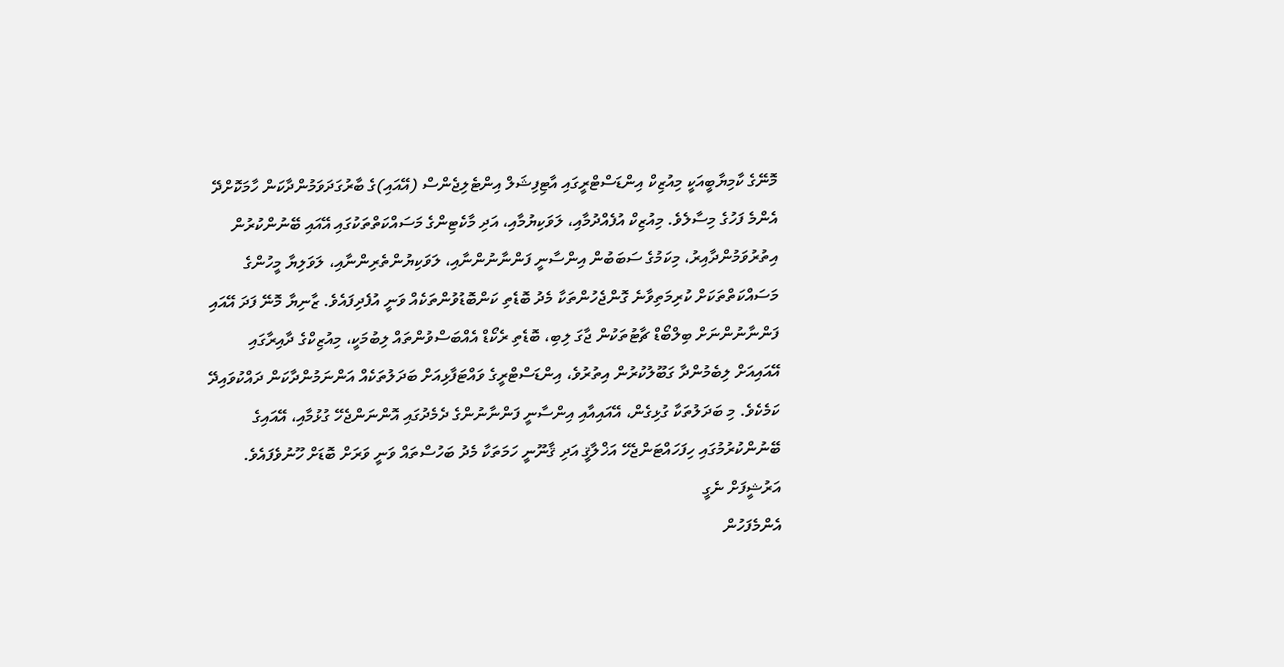މޮނޭގެ ކާމިޔާބީއަކީ މިއުޒިކް އިންޑަސްޓްރީގައި އާޓިފިޝަލް އިންޓެލިޖެންސް (އޭއައި)ގެ ބާރުގަދަވަމުންދާކަން ހާމަކޮށްދޭ އެންމެ ފަހުގެ މިސާލެވެ. މިއުޒިކް އުފެއްދުމާއި، ލަވަކިޔުމާއި، އަދި މާކެޓިންގެ މަސައްކަތްތަކުގައި އޭއައި ބޭނުންކުރުން އިތުރުވަމުންދާއިރު، މިކަމުގެ ސަބަބުން އިންސާނީ ފަންނާނުންނާއި، ލަވަކިޔުންތެރިންނާއި، ލަވަލިޔާ މީހުންގެ މަސައްކަތްތަކަށް ކުރިމަތިވާނެ ގޮންޖެހުންތަކާ މެދު ބޮޑެތި ކަންބޮޑުވުންތަކެއް ވަނީ އުފެދިފައެވެ. ޒާނިޔާ މޮނޭ ފަދަ އޭއައި ފަންނާނުންނަށް ބިލްބޯޑް ޗާޓުތަކުން ޖާގަ ލިބި، ބޮޑެތި ރެކޯޑް އެއްބަސްވުންތައް ލިބުމަކީ، މިއުޒިކްގެ ދާއިރާގައި އޭއައިއަށް ލިބެމުންދާ ގަބޫލުކުރުން އިތުރުވެ، އިންޑަސްޓްރީގެ ވައްޓަފާޅިއަށް ބަދަލުތަކެއް އަންނަމުންދާކަން ދައްކުވައިދޭ ކަމެކެވެ. މި ބަދަލުތަކާ ގުޅިގެން، އޭއައިއާއި އިންސާނީ ފަންނާނުންގެ ދެމެދުގައި އޮންނަންޖެހޭ ގުޅުމާއި، އޭއައިގެ ބޭނުންކުރުމުގައި ހިފަހައްޓަންޖެހޭ އަޚްލާޤީ އަދި ޤާނޫނީ ހަމަތަކާ މެދު ބަހުސްތައް ވަނީ ވަރަށް ބޮޑަށް ހޫނުވެފައެވެ.
އަރުޝީފަށް ނެގީ
އެންމެފަހުން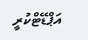އަޕްޑޭޓްކުރީ